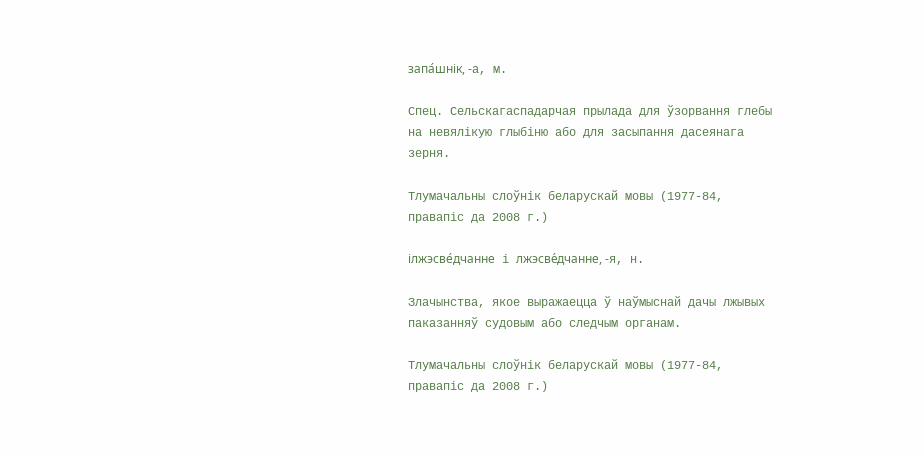запа́шнік, ‑а, м.

Спец. Сельскагаспадарчая прылада для ўзорвання глебы на невялікую глыбіню або для засыпання дасеянага зерня.

Тлумачальны слоўнік беларускай мовы (1977-84, правапіс да 2008 г.)

ілжэсве́дчанне і лжэсве́дчанне, ‑я, н.

Злачынства, якое выражаецца ў наўмыснай дачы лжывых паказанняў судовым або следчым органам.

Тлумачальны слоўнік беларускай мовы (1977-84, правапіс да 2008 г.)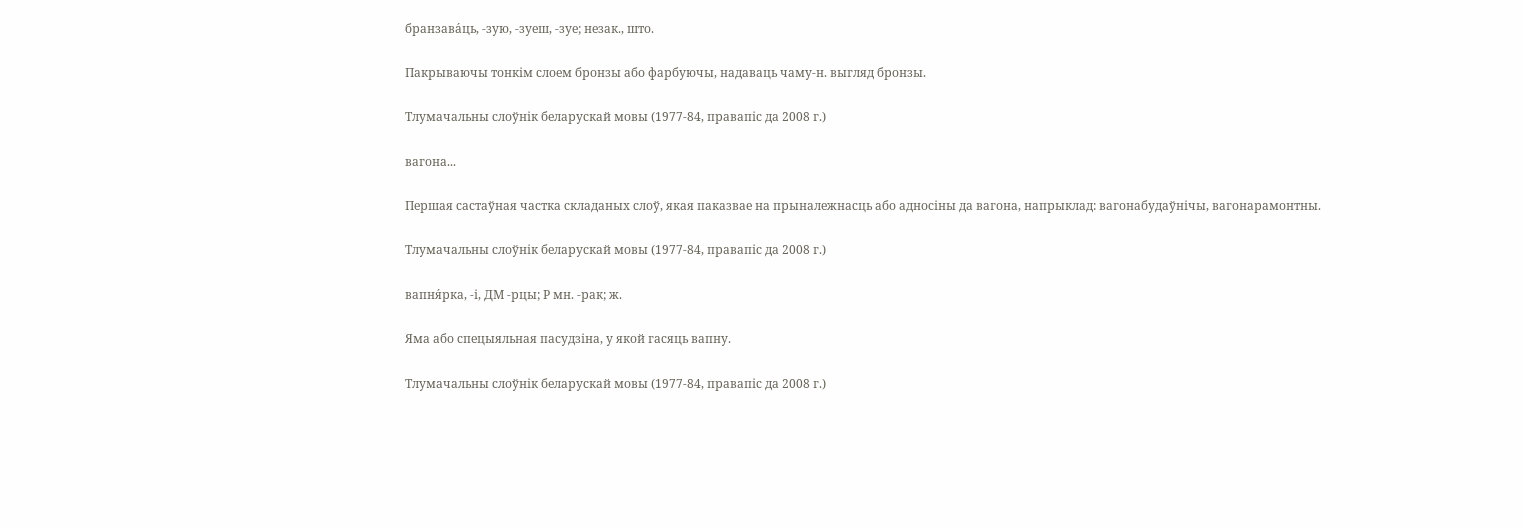бранзава́ць, ‑зую, ‑зуеш, ‑зуе; незак., што.

Пакрываючы тонкім слоем бронзы або фарбуючы, надаваць чаму‑н. выгляд бронзы.

Тлумачальны слоўнік беларускай мовы (1977-84, правапіс да 2008 г.)

вагона...

Першая састаўная частка складаных слоў, якая паказвае на прыналежнасць або адносіны да вагона, напрыклад: вагонабудаўнічы, вагонарамонтны.

Тлумачальны слоўнік беларускай мовы (1977-84, правапіс да 2008 г.)

вапня́рка, ‑і, ДМ ‑рцы; Р мн. ‑рак; ж.

Яма або спецыяльная пасудзіна, у якой гасяць вапну.

Тлумачальны слоўнік беларускай мовы (1977-84, правапіс да 2008 г.)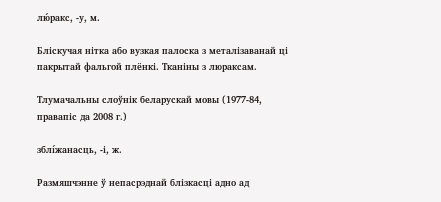лю́ракс, ‑у, м.

Бліскучая нітка або вузкая палоска з металізаванай ці пакрытай фальгой плёнкі. Тканіны з люраксам.

Тлумачальны слоўнік беларускай мовы (1977-84, правапіс да 2008 г.)

зблі́жанасць, ‑і, ж.

Размяшчэнне ў непасрэднай блізкасці адно ад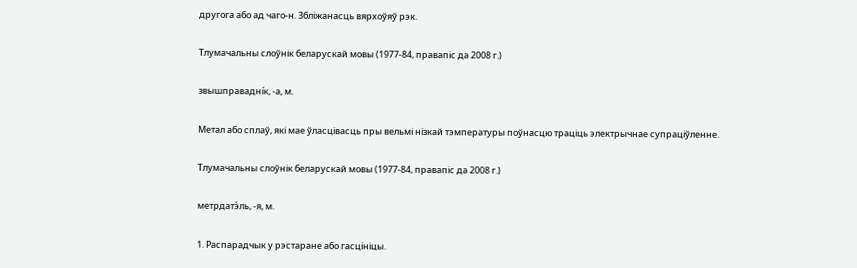другога або ад чаго‑н. Збліжанасць вярхоўяў рэк.

Тлумачальны слоўнік беларускай мовы (1977-84, правапіс да 2008 г.)

звышправадні́к, ‑а, м.

Метал або сплаў, які мае ўласцівасць пры вельмі нізкай тэмпературы поўнасцю траціць электрычнае супраціўленне.

Тлумачальны слоўнік беларускай мовы (1977-84, правапіс да 2008 г.)

метрдатэ́ль, ‑я, м.

1. Распарадчык у рэстаране або гасцініцы.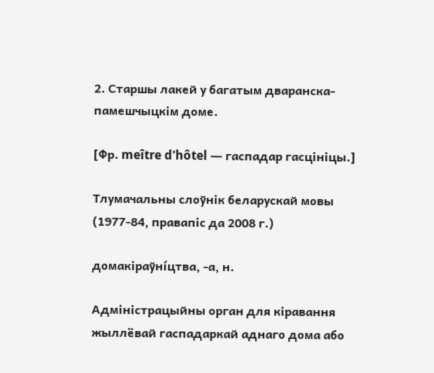2. Старшы лакей у багатым дваранска-памешчыцкім доме.

[Фр. meître d'hôtel — гаспадар гасцініцы.]

Тлумачальны слоўнік беларускай мовы (1977-84, правапіс да 2008 г.)

домакіраўні́цтва, ‑а, н.

Адміністрацыйны орган для кіравання жыллёвай гаспадаркай аднаго дома або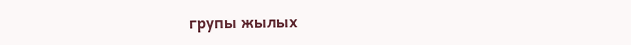групы жылых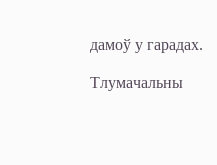дамоў у гарадах.

Тлумачальны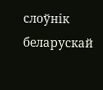слоўнік беларускай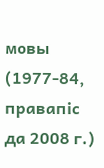мовы (1977-84, правапіс да 2008 г.)